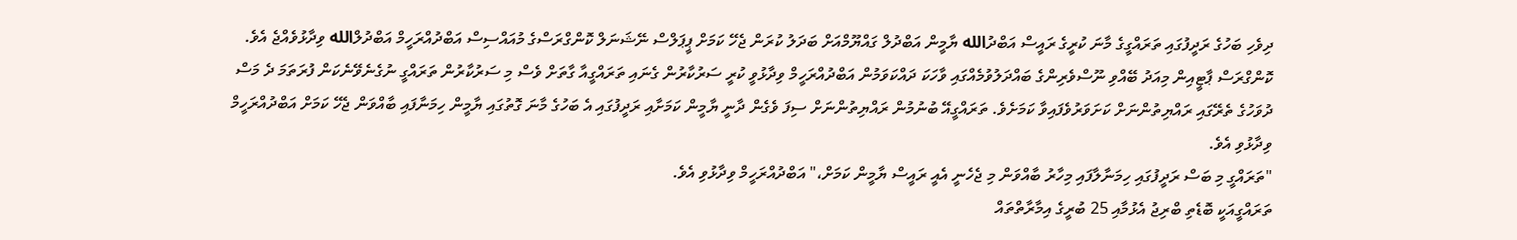ދިވެހި ބަހުގެ ރަދީފުގައި ތަރައްގީގެ މާނަ ކުރީގެ ރައީސް އަބްދުالله ޔާމީން އަބްދުލް ގައްޔޫމްއަށް ބަދަލު ކުރަން ޖެހޭ ކަމަށް ޕީޕަލްސް ނޭޝަނަލް ކޮންގްރަސްގެ މުއައްސިސް އަބްދުއްރަހީމް އަބްދުލްالله ވިދާޅުވެއްޖެ އެވެ.
ކޮންގްރަސް ޕާޓީއިން މިއަދު ބޭއްވި ނޫސްވެރިންގެ ބައްދަލުވުމެއްގައި ވާހަކަ ދައްކަވަމުން އަބްދުއްރަހީމް ވިދާޅުވީ ކުރީ ސަރުކާރުން ގެނައި ތަރައްގީއާ ގާތަށް ވެސް މި ސަރުކާރުން ތަރައްގީ ނުގެނެވޭނެކަން ފުރަތަމަ ދެ މަސް ދުވަހުގެ ތެރޭގައި ރައްޔިތުންނަށް ކަށަވަރުވެފައިވާ ކަމަށެވެ. ތަރައްގީއޭ ބުނުމުން ރައްޔިތުންނަށް ސިފަ ވެގެން ދާނީ ޔާމީން ކަމަށާއި ރަދީފުގައި އެ ބަހުގެ މާނަ ގޮތުގައި ޔާމީން ހިމަނާފައި ބާއްވަން ޖެހޭ ކަމަށް އަބްދުއްރަހީމް ވިދާޅުވި އެވެ.
"ތަރައްގީ މި ބަސް ރަދީފުގައި ހިމަނާލާފައި މިހާރު ބާއްވަން މި ޖެހެނީ އެއީ ރައީސް ޔާމީން ކަމަށް،" އަބްދުއްރަހީމް ވިދާޅުވި އެވެ.
ތަރައްގީއަކީ ބޮޑެތި ބްރިޖު އެޅުމާއި 25 ބުރީގެ އިމާރާތްތައް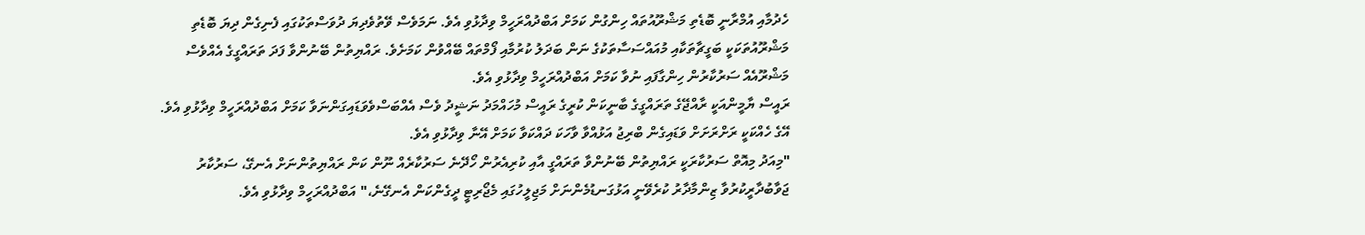ހެދުމާއި އުމްރާނީ ބޮޑެތި މަޝްރޫއުތައް ހިންގުން ކަމަށް އަބްދުއްރަހީމް ވިދާޅުވި އެވެ. ނަމަވެސް ވޭތުވެދިޔަ ދުވަސްތަކުގައި ފެނިގެން ދިޔަ ބޮޑެތި މަޝްރޫއުތަކަކީ ބަގީޗާތަކާއި މުއައްސަސާތަކުގެ ނަން ބަދަލު ކުރުމާއި ފޯމްތައް ބޭއްވުން ކަމަށެވެ. ރައްޔިތުން ބޭނުންވާ ފަދަ ތަރައްގީގެ އެއްވެސް މަޝްރޫއެއް ސަރުކާރުން ހިންގާފައި ނުވާ ކަމަށް އަބްދުއްރަހީމް ވިދާޅުވި އެވެ.
ރައީސް ޔާމީންއަކީ ރާއްޖޭގެ ތަރައްގީގެ ބާނީކަން ކުރީގެ ރައީސް މުހައްމަދު ނަޝީދު ވެސް އެއްބަސްވެވަޑައިގަންނަވާ ކަމަށް އަބްދުއްރަހީމް ވިދާޅުވި އެވެ. އޭގެ ހެއްކަކީ ރަށްރަށަށް ވަޑައިގެން ބްރިޖު އަޅުއްވާ ވާހަކަ ދައްކަވާ ކަމަށް އޭނާ ވިދާޅުވި އެވެ.
"މިއަދު މިއޮތް ސަރުކާރަކީ ރައްޔިތުން ބޭނުންވާ ތަރައްގީ އާއި ކުރިއެރުން ހޯދޭނެ ސަރުކާރެއް ނޫން ކަން ރައްޔިތުންނަށް އެނގޭ، ސަރުކާރު ޖަވާބުދާރީކުރުވާ ޒިންމާދާރު ކުރެވޭނީ އަޅުގަނޑުމެންނަށް މަޖިލީހުގައި މެޖޯރިޓީ ދީގެންކަން އެނގޭނެ،" އަބްދުއްރަހީމް ވިދާޅުވި އެވެ.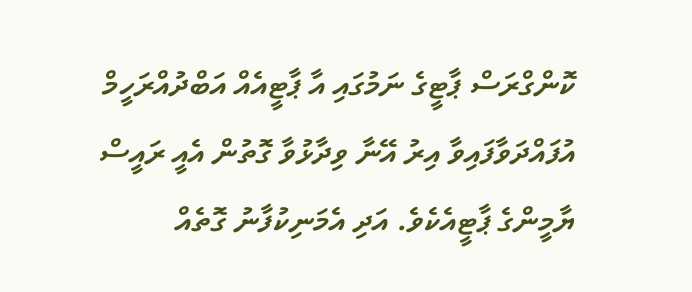ކޮންގްރަސް ޕާޓީގެ ނަމުގައި އާ ޕާޓީއެއް އަބްދުއްރަހީމް އުފައްދަވާފައިވާ އިރު އޭނާ ވިދާޅުވާ ގޮތުން އެއީ ރައީސް ޔާމީންގެ ޕާޓީއެކެވެ. އަދި އެމަނިކުފާނު ގޮތެއް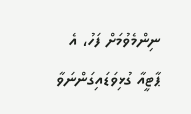ނިންމެވުމަށް ފަހު، އެ ޕާޓީއާ ގުޅިވަޑައިގަންނަވާ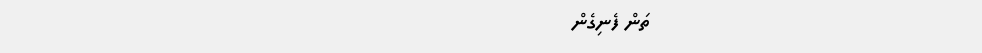ތަން ފެނިގެން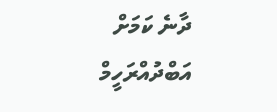ދާނެ ކަމަށް އަބްދުއްރަހީމް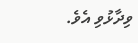ވިދާޅުވި އެވެ.